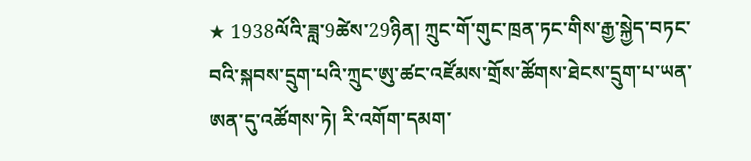★ 1938ལོའི་ཟླ་9ཚེས་29ཉིན། ཀྲུང་གོ་གུང་ཁྲན་ཏང་གིས་རྒྱ་སྐྱེད་བཏང་བའི་སྐབས་དྲུག་པའི་ཀྲུང་ཨུ་ཚང་འཛོམས་གྲོས་ཚོགས་ཐེངས་དྲུག་པ་ཡན་ཨན་དུ་འཚོགས་ཏེ། རི་འགོག་དམག་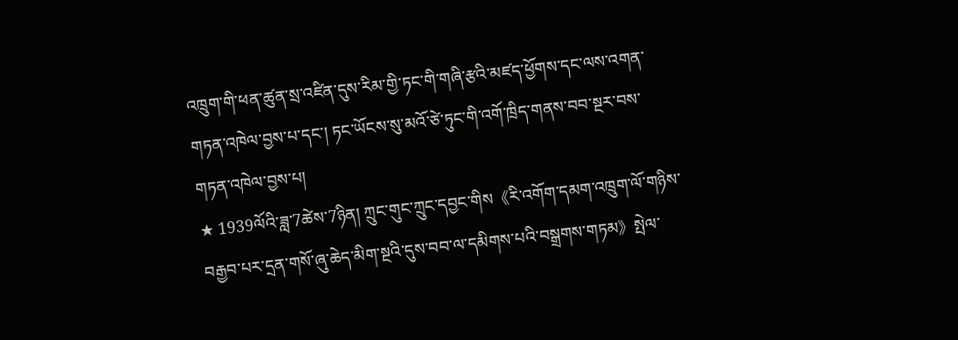འཁྲུག་གི་ཕན་ཚུན་སྲ་འཛིན་དུས་རིམ་གྱི་ཏང་གི་གཞི་རྩའི་མཛད་ཕྱོགས་དང་ལས་འགན་གཏན་འཁེལ་བྱས་པ་དང་། ཏང་ཡོངས་སུ་མའོ་ཙེ་ཏུང་གི་འགོ་ཁྲིད་གནས་བབ་སྔར་བས་གཏན་འཁེལ་བྱས་པ།
★ 1939ལོའི་ཟླ་7ཚེས་7ཉིན། ཀྲུང་གུང་ཀྲུང་དབྱང་གིས《རི་འགོག་དམག་འཁྲུག་ལོ་གཉིས་བརྒྱབ་པར་དྲན་གསོ་ཞུ་ཆེད་མིག་སྔའི་དུས་བབ་ལ་དམིགས་པའི་བསྒྲགས་གཏམ》སྤེལ་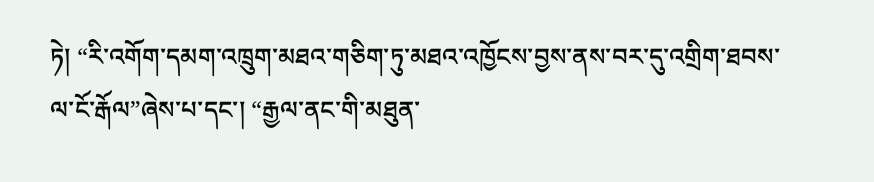ཏེ། “རི་འགོག་དམག་འཁྲུག་མཐའ་གཅིག་ཏུ་མཐའ་འཁྱོངས་བྱས་ནས་བར་དུ་འགྲིག་ཐབས་ལ་ངོ་རྒོལ”ཞེས་པ་དང་། “རྒྱལ་ནང་གི་མཐུན་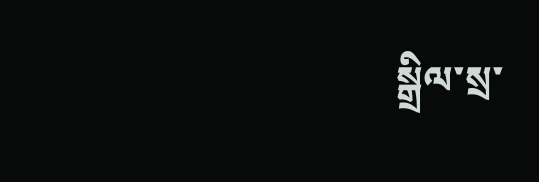སྒྲིལ་སྲ་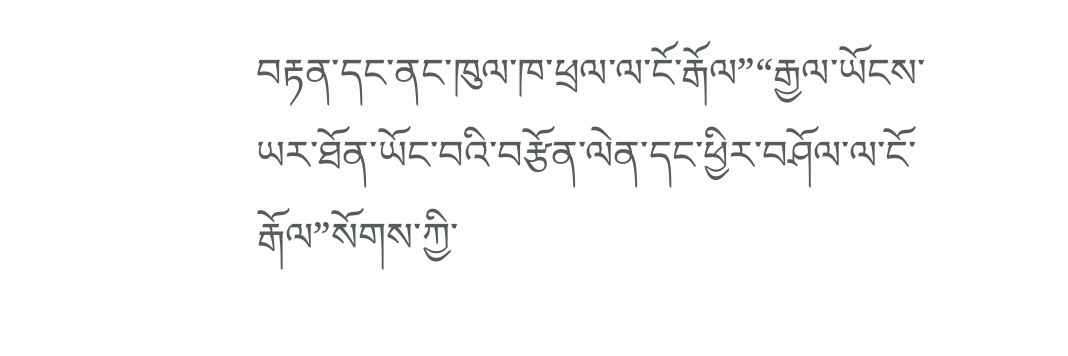བརྟན་དང་ནང་ཁུལ་ཁ་ཕྲལ་ལ་ངོ་རྒོལ”“རྒྱལ་ཡོངས་ཡར་ཐོན་ཡོང་བའི་བརྩོན་ལེན་དང་ཕྱིར་བཤོལ་ལ་ངོ་རྒོལ”སོགས་ཀྱི་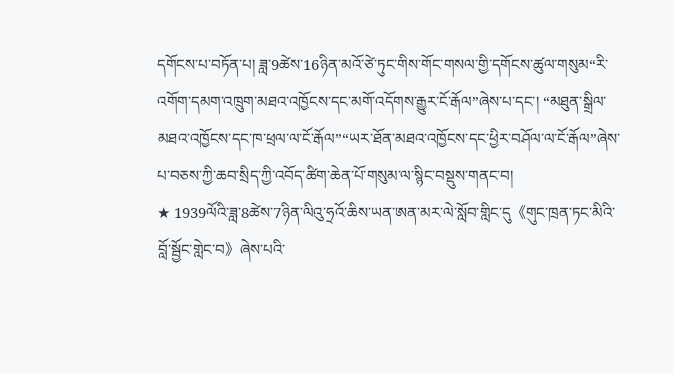དགོངས་པ་བཏོན་པ། ཟླ་9ཚེས་16ཉིན་མའོ་ཙེ་ཏུང་གིས་གོང་གསལ་གྱི་དགོངས་ཚུལ་གསུམ“རི་འགོག་དམག་འཁྲུག་མཐའ་འཁྱོངས་དང་མགོ་འདོགས་རྒྱུར་ངོ་རྒོལ”ཞེས་པ་དང་། “མཐུན་སྒྲིལ་མཐའ་འཁྱོངས་དང་ཁ་ཕྲལ་ལ་ངོ་རྒོལ”“ཡར་ཐོན་མཐའ་འཁྱོངས་དང་ཕྱིར་བཤོལ་ལ་ངོ་རྒོལ”ཞེས་པ་བཅས་ཀྱི་ཆབ་སྲིད་ཀྱི་འབོད་ཚིག་ཆེན་པོ་གསུམ་ལ་སྙིང་བསྡུས་གནང་བ།
★ 1939ལོའི་ཟླ་8ཚེས་7ཉིན་ལིའུ་ཧྲའོ་ཆིས་ཡན་ཨན་མར་ལེ་སློབ་གླིང་དུ《གུང་ཁྲན་ཏང་མིའི་བློ་སྦྱོང་གླེང་བ》ཞེས་པའི་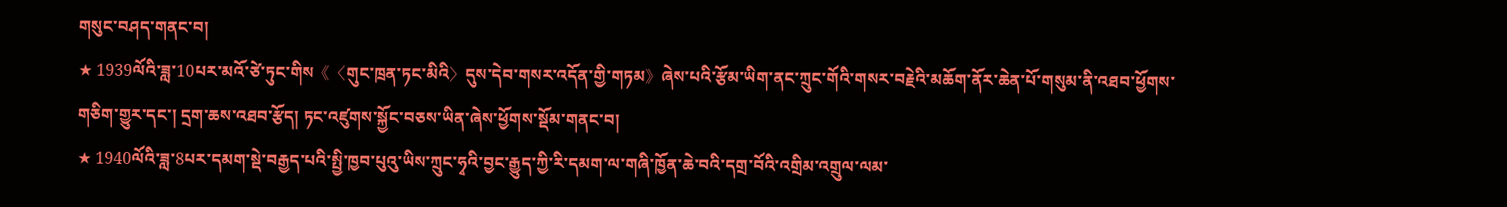གསུང་བཤད་གནང་བ།
★ 1939ལོའི་ཟླ་10པར་མའོ་ཙེ་ཏུང་གིས《〈གུང་ཁྲན་ཏང་མིའི〉དུས་དེབ་གསར་འདོན་གྱི་གཏམ》ཞེས་པའི་རྩོམ་ཡིག་ནང་ཀྲུང་གོའི་གསར་བརྗེའི་མཆོག་ནོར་ཆེན་པོ་གསུམ་ནི་འཐབ་ཕྱོགས་གཅིག་གྱུར་དང་། དྲག་ཆས་འཐབ་རྩོད། ཏང་འཛུགས་སྐྱོང་བཅས་ཡིན་ཞེས་ཕྱོགས་སྡོམ་གནང་བ།
★ 1940ལོའི་ཟླ་8པར་དམག་སྡེ་བརྒྱད་པའི་སྤྱི་ཁྱབ་པུའུ་ཡིས་ཀྲུང་ཧྭའི་བྱང་རྒྱུད་ཀྱི་རི་དམག་ལ་གཞི་ཁྱོན་ཆེ་བའི་དགྲ་བོའི་འགྲིམ་འགྲུལ་ལམ་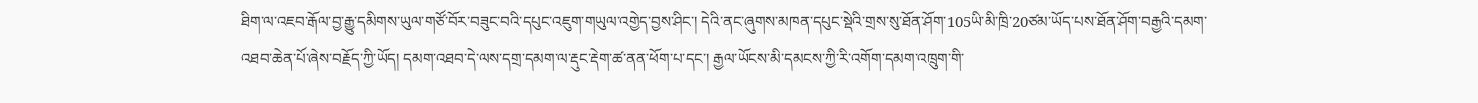ཐིག་ལ་འཇབ་རྒོལ་བྱ་རྒྱུ་དམིགས་ཡུལ་གཙོ་བོར་བཟུང་བའི་དཔུང་འཇུག་གཡུལ་འགྱེད་བྱས་ཤིང་། དེའི་ནང་ཞུགས་མཁན་དཔུང་སྡེའི་གྲས་སུ་ཐོན་ཤོག་105ཡི་མི་ཁྲི་20ཙམ་ཡོད་པས་ཐོན་ཤོག་བརྒྱའི་དམག་འཐབ་ཆེན་པོ་ཞེས་བརྗོད་ཀྱི་ཡོད། དམག་འཐབ་དེ་ལས་དགྲ་དམག་ལ་རྡུང་རྡེག་ཚ་ནན་ཕོག་པ་དང་། རྒྱལ་ཡོངས་མི་དམངས་ཀྱི་རི་འགོག་དམག་འཁྲུག་གི་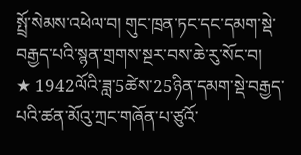སྤྲོ་སེམས་འཕེལ་བ། གུང་ཁྲན་ཏང་དང་དམག་སྡེ་བརྒྱད་པའི་སྙན་གྲགས་སྔར་བས་ཆེ་རུ་སོང་བ།
★ 1942ལོའི་ཟླ་5ཚེས་25ཉིན་དམག་སྡེ་བརྒྱད་པའི་ཚན་མོའུ་ཀྲང་གཞོན་པ་ཙུའོ་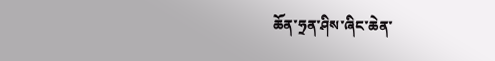ཆོན་ཧྲན་ཤིས་ཞིང་ཆེན་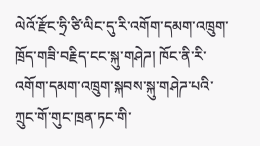ལེའོ་རྫོང་ཧྲི་ཙི་ལིང་དུ་རི་འགོག་དམག་འཁྲུག་ཁྲོད་གཟི་བརྗིད་ངང་སྐུ་གཤེཌ། ཁོང་ནི་རི་འགོག་དམག་འཁྲུག་སྐབས་སྐུ་གཤེཌ་པའི་ཀྲུང་གོ་གུང་ཁྲན་ཏང་གི་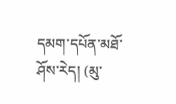དམག་དཔོན་མཐོ་ཤོས་རེད། (མུ་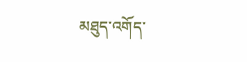མཐུད་འགོད་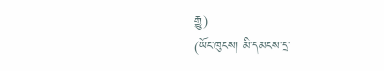རྒྱུ)
(ཡོང་ཁུངས། མི་དམངས་དྲ་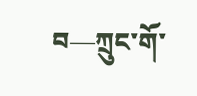བ—ཀྲུང་གོ་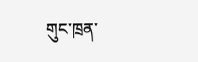གུང་ཁྲན་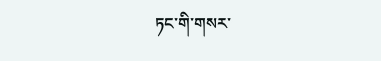ཏང་གི་གསར་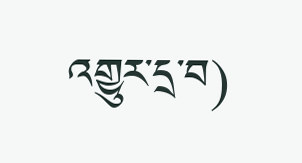འགྱུར་དྲ་བ)